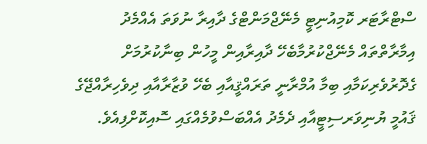ސްޓްރާޓަރ ކޮމިއުނިޓީ މެނޭޖްމަންޓްގެ ދާއިރާ ނުވަތަ އެއްމެދު އިމާރާތްތައް މެނޭޖްކުރުމާބެހޭ ދާއިރާއިން މީހުން ބިނާކުރުމަށް ގެދޮރުވެރިކަމާއި ބިމާ އުމްރާނީ ތަރައްޤީއާއި ބެހޭ ވުޒާރާއާއި ދިވެހިރާއްޖޭގެ ޤައުމީ ޔުނިވަރސިޓީއާއި ދެމެދު އެއްބަސްވުމެއްގައި ސޮއިކޮށްފިއެވެ.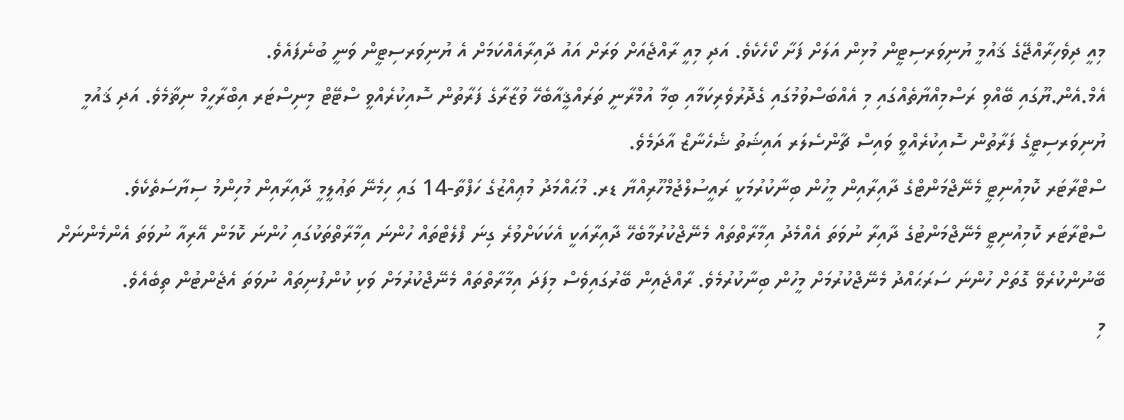މިއީ ދިވެހިރާއްޖޭގެ ޤައުމީ ޔުނިވަރސިޓީން މުޅިން އަލަށް ފަށާ ކޯހެކެވެ. އަދި މިއީ ރާއްޖެއަށް ވަރަށް އައު ދާއިރާއެއްކަމަށް އެ ޔުނިވަރސިޓީން ވަނީ ބުނެފައެވެ.
އެމް.އެން.ޔޫގައި ބޭއްވި ރަސްމިއްޔާތެއްގައި މި އެއްބަސްވުމުގައި ގެދޮރުވެރިކަމާއި ބިމާ އުމްރާނީ ތަރައްޤީއާބެހޭ ވުޒާރާގެ ފަރާތުން ސޮއިކުރެއްވީ ސްޓޭޓް މިނިސްޓަރ އިބްރާހީމް ނިޡާމެވެ. އަދި ޤައުމީ ޔުނިވަރސިޓީގެ ފަރާތުން ސޮއިކުރެއްވީ ވައިސް ޗާންސެލަރ އައިޝަތު ޝެހެނާޒް އާދަމެވެ.
ސްޓްރާޓަރ ކޮމިއުނިޓީ މެނޭޖްމަންޓްގެ ދާއިރާއިން މީހުން ބިނާކުރުމަކީ ރައީސުލްޖުމްހޫރިއްޔާ ޑރ. މުޙައްމަދު މުޢިއްޒުގެ ހަފްތާ-14 ގައި ހިމެނޭ ތަޢުލީމީ ދާއިރާއިން މުހިންމު ސިޔާސަތެކެވެ.
ސްޓްރާޓަރ ކޮމިއުނިޓީ މެނޭޖްމަންޓުގެ ދާއިރާ ނުވަތަ އެއްމެދު އިމާރާތްތައް މެނޭޖްކުރުމާބެހޭ ދާއިރާއަކީ އެކަކަށްވުރެ ގިނަ ފްލެޓްތައް ހުންނަ އިމާރާތްތަކުގައި ހުންނަ ކޮމަން އޭރިއާ ނުވަތަ އެންމެންނަށް ބޭނުންކުރެވޭ ގޮތަށް ހުންނަ ސަރަޙައްދު މެނޭޖްކުރުމަށް މީހުން ބިނާކުރުމެވެ. ރާއްޖެއިން ބޭރުގައިވެސް މިފަދަ އިމާރާތްތައް މެނޭޖްކުރުމަށް ވަކި ކުންފުނިތައް ނުވަތަ އެޖެންޓުން ތިބެއެވެ.
މި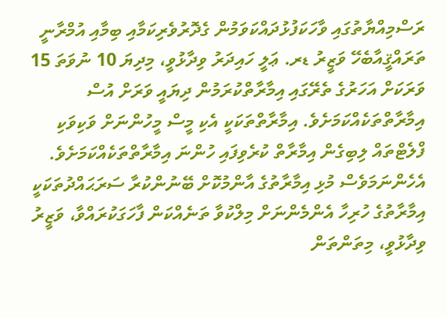ރަސްމިއްޔާތުގައި ވާހަކަފުޅުދައްކަވަމުން ގެދޮރުވެރިކަމާއި ބިމާއި އުމްރާނީ ތަރައްޤީއާބެހޭ ވަޒީރު ޑރ. ޢަލީ ހައިދަރު ވިދާޅުވީ، މިދިޔަ 10 ނުވަތަ 15 ވަރަކަށް އަހަރުގެ ތެރޭގައި އިމާރާތްކުރަމުން ދިޔައީ ވަރަށް އުސް އިމާރާތްތަކެއްކަމަށެވެ. އިމާރާތްތަކަކީ އެކި މީސް މީހުންނަށް ވަކިވަކި ފްލެޓްތައް ލިބިގެން އިމާރާތް ކުރެވިފައި ހުންނަ އިމާރާތްތަކެއްކަމަށެވެ.
އެހެންނަމަވެސް މުޅި އިމާރާތުގެ އާންމުކޮށް ބޭނުންކުރާ ސަރަޙައްދުތަކަކީ އިމާރާތުގެ ހުރިހާ އެންމެންނަށް މިލްކުވާ ތަނެއްކަން ފާހަގަކުރައްވާ، ވަޒީރު ވިދާޅުވީ، މިތަންތަން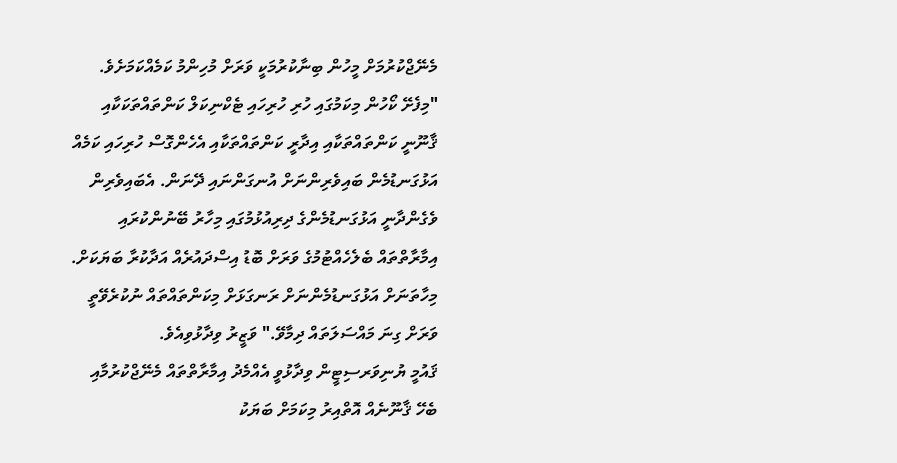މެނޭޖްކުރުމަށް މީހުން ބިނާކުރުމަކީ ވަރަށް މުހިންމު ކަމެއްކަމަށެވެ.
"މިފެށޭ ކޯހުން މިކަމުގައި ހުރި ހުރިހައި ޓެކްނިކަލް ކަންތައްތަކަކާއި ޤާނޫނީ ކަންތައްތަކާއި އިދާރީ ކަންތައްތަކާއި އެހެންގޮސް ހުރިހައި ކަމެއް އަޅުގަނޑުމެން ބައިވެރިންނަށް އުނގަންނައި ދޭނަން. އެބައިވެރިން ވެގެންދާނީ އަޅުގަނޑުމެންގެ ދިރިއުޅުމުގައި މިހާރު ބޭނުންކުރައި އިމާރާތްތައް ބެލެހެއްޓުމުގެ ވަރަށް ބޮޑު އިސްދައުރެއް އަދާކުރާ ބަޔަކަށް. މިހާތަނަށް އަޅުގަނޑުމެންނަށް ރަނގަޅަށް މިކަންތައްތައް ނުކުރެވޭތީ ވަރަށް ގިނަ މައްސަލަތައް ދިމާވޭ." ވަޒީރު ވިދާޅުވިއެވެ.
ޤައުމީ ޔުނިވަރސިޓީން ވިދާޅުވީ އެއްމެދު އިމާރާތްތައް މެނޭޖްކުރުމާއި ބެހޭ ޤާނޫނެއް އޮތްއިރު މިކަމަށް ބަޔަކު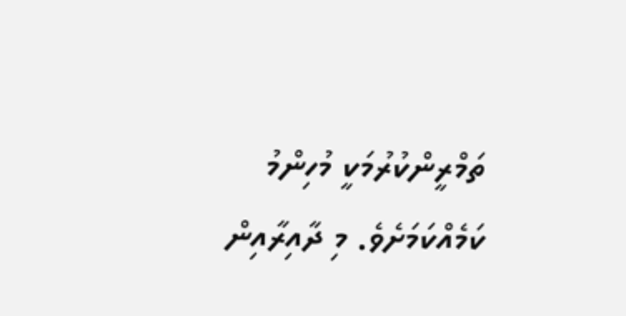ތަމްރީންކުރުމަކީ މުހިންމު ކަމެއްކަމަށެވެ. މި ދާއިރާއިން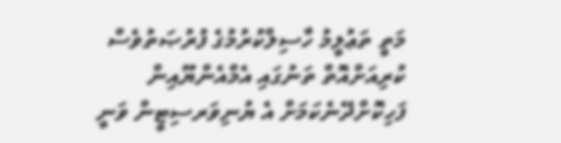މަތީ ތަޢުލީމު ހާސިލްކުރުމުގެ ފުރުޞަތުވެސް ކުރިއަށްއޮތް ތަނުގައި އެމްއެންޔޫއިން ފަހިކޮށްދޭނެކަމަށް އެ ޔުނިވަރސިޓީން ވަނީ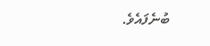ބުނެފައެވެ.